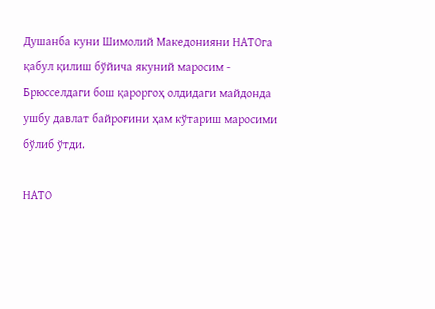Душанба куни Шимолий Македонияни НАТОга қабул қилиш бўйича якуний маросим - Брюсселдаги бош қароргоҳ олдидаги майдонда ушбу давлат байроғини ҳам кўтариш маросими бўлиб ўтди.

НАТО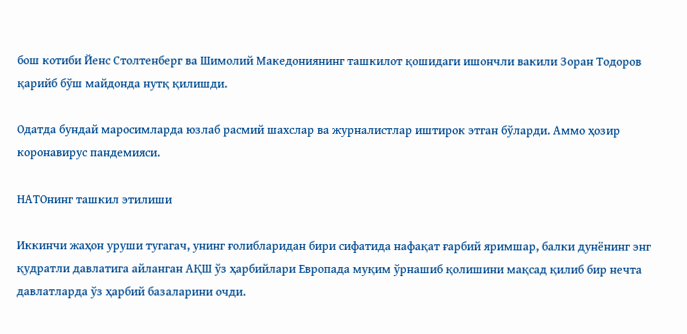бош котиби Йенс Столтенберг ва Шимолий Македониянинг ташкилот қошидаги ишончли вакили Зоран Тодоров қарийб бўш майдонда нутқ қилишди.

Одатда бундай маросимларда юзлаб расмий шахслар ва журналистлар иштирок этган бўларди. Аммо ҳозир коронавирус пандемияси.

НАТОнинг ташкил этилиши

Иккинчи жаҳон уруши тугагач, унинг ғолибларидан бири сифатида нафақат ғарбий яримшар, балки дунёнинг энг қудратли давлатига айланган АҚШ ўз ҳарбийлари Европада муқим ўрнашиб қолишини мақсад қилиб бир нечта давлатларда ўз ҳарбий базаларини очди.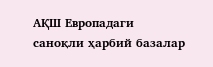АҚШ Европадаги саноқли ҳарбий базалар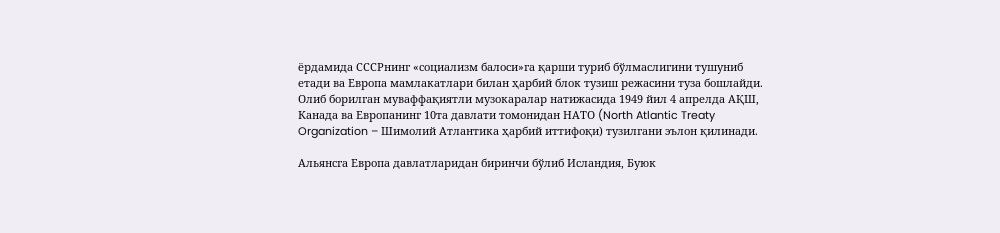ёрдамида СССРнинг «социализм балоси»га қарши туриб бўлмаслигини тушуниб етади ва Европа мамлакатлари билан ҳарбий блок тузиш режасини туза бошлайди. Олиб борилган муваффақиятли музокаралар натижасида 1949 йил 4 апрелда АҚШ, Канада ва Европанинг 10та давлати томонидан НАТО (North Atlantic Treaty Organization – Шимолий Атлантика ҳарбий иттифоқи) тузилгани эълон қилинади.

Альянсга Европа давлатларидан биринчи бўлиб Исландия, Буюк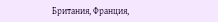Британия, Франция,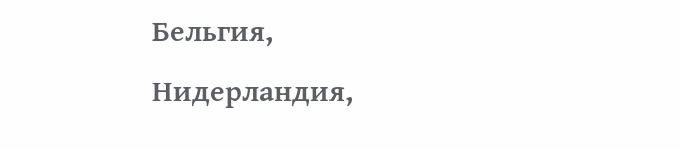Бельгия, Нидерландия,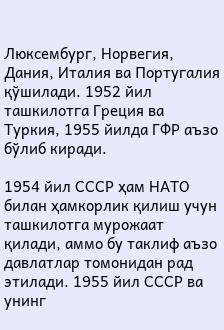Люксембург, Норвегия, Дания, Италия ва Португалия қўшилади. 1952 йил ташкилотга Греция ва Туркия, 1955 йилда ГФР аъзо бўлиб киради.

1954 йил СССР ҳам НАТО билан ҳамкорлик қилиш учун ташкилотга мурожаат қилади, аммо бу таклиф аъзо давлатлар томонидан рад этилади. 1955 йил СССР ва унинг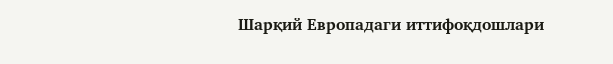Шарқий Европадаги иттифоқдошлари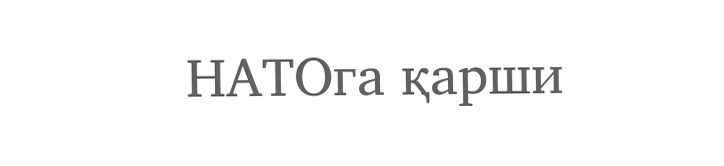НАТОга қарши